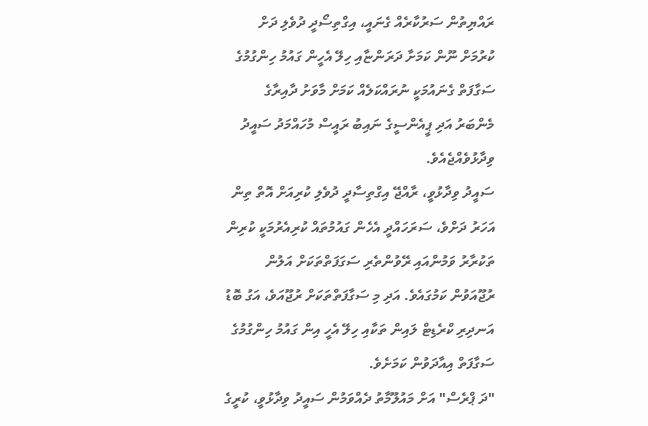ރައްޔިތުން ސަރުކާރެއް ގެނައީ، އިގްތިސޯދީ ދުވެލި ދަށް ކުރުމަށް ނޫން ކަމަށާ ދަރަންޏާއި ހިލޭ އެހީން ގައުމު ހިންގުމުގެ ސަގާފަތް ގެނައުމަކީ ނުރައްކަލެއް ކަމަށް މާވަށު ދާއިރާގެ މެންބަރު އަދި ޕީއެންސީގެ ނައިބު ރައީސް މުހައްމަދު ސައީދު ވިދާޅުވެއްޖެއެވެ.
ސައީދު ވިދާޅުވީ، ރާއްޖޭ އިގްތިސާދީ ދުވެލި ކުރިއަށް އޮތް ތިން އަހަރު ދަށްވެ، ސަރަހައްދީ އެހެން ގައުމުތައް ކުރިއެރުމަކީ ކުރިން ތަކުރާރު ވަމުންއައި ރޭވުންތެރި ސަގަފަތްތަކަށް އަލުން ރުޖޫއަވުން ކަމުގައެވެ. އަދި މި ސަގާފަތްތަކަށް ރުޖޫއަވެ، އަގު ބޮޑު އަނދިރި ކްރެޑިޓް ލައިން ތަކާއި ހިލޭ އެހީ އިން ގައުމު ހިންގުމުގެ ސަގާފަތް އިއާދަވުން ކަމަށެވެ.
"ދަ ޕްރެސް" އަށް މައުލޫމާތު ދެއްވަމުން ސައީދު ވިދާޅުވީ، ކުރީގެ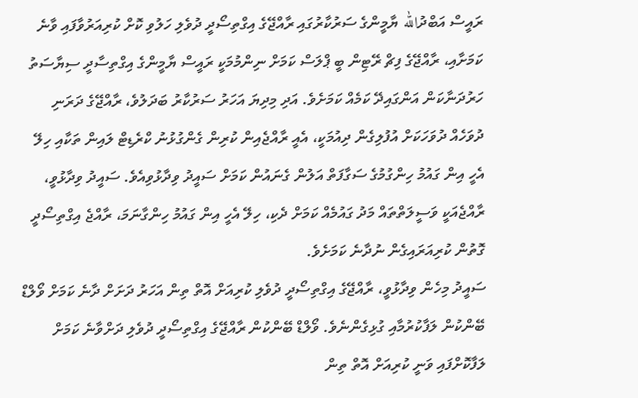ރައީސް އަބްދުالله ޔާމީންގެ ސަރުކާރުގައި ރާއްޖޭގެ އިގްތިސޯދީ ދުވެލި ހަލުވި ކޮށް ކުރިއަރުވާފައި ވާނެ ކަމަށާއި، ރާއްޖޭގެ ފިޗް ރޭޓިން ބީ ޕްލަސް ކަމަށް ނިންމުމަކީ ރައީސް ޔާމީންގެ އިގްތިސާދީ ސިޔާސަތު ހަރުދަނާކަން އަންގައިދޭ ކަމެއް ކަމަށެވެ. އަދި މިދިޔަ އަހަރު ސަރުކާރު ބަދަލުވެ، ރާއްޖޭގެ ދަރަނި ދުވަހެއް ދުވަހަކަށް އުފުލިގެން ދިއުމަކީ، އެއީ ރާއްޖެއިން ކުރިން ގެންގުޅުނު ކްރެޑިޓް ލައިން ތަކާއި ހިލޭ އެހީ އިން ގައުމު ހިންގުމުގެ ސަގާފަތް އަލުން ގެނައުން ކަމަށް ސައީދު ވިދާޅުވިއެވެ. ސައީދު ވިދާޅުވީ، ރާއްޖެއަކީ ވަސީލަތްތައް މަދު ގައުމެއް ކަމަށް ދެކި، ހިލޭ އެހީ އިން ގައުމު ހިންގާނަމަ، ރާއްޖެ އިގްތިސޯދީ ގޮތުން ކުރިއަރައިގެން ނުދާނެ ކަމަށެވެ.
ސައީދު މިހެން ވިދާޅުވީ، ރާއްޖޭގެ އިގްތިސޯދީ ދުވެލި ކުރިއަށް އޮތް ތިން އަހަރު ދަށަށް ދާނެ ކަމަށް ވޯލްޑް ބޭންކުން ލަފާކުރުމާއި ގުޅިގެންނެވެ. ވޯލްޑް ބޭންކުން ރާއްޖޭގެ އިގްތިސޯދީ ދުވެލި ދަށްވާނެ ކަމަށް ލަފާކޮށްފައި ވަނީ ކުރިއަށް އޮތް ތިން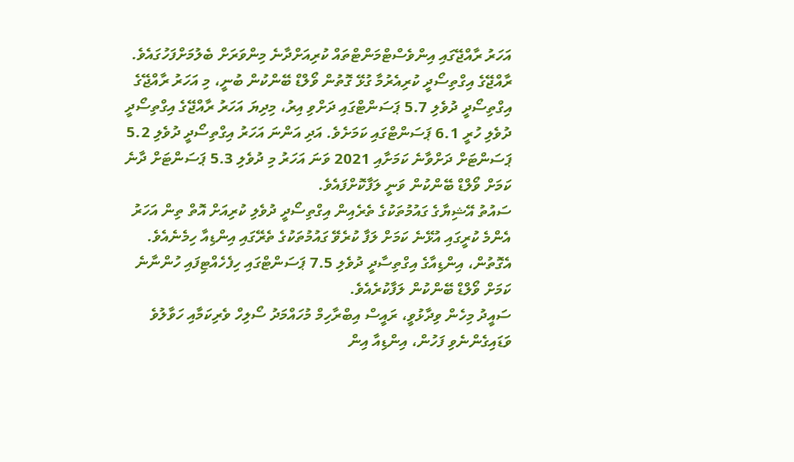އަހަރު ރާއްޖޭގައި އިންވެސްޓްމަންޓްތައް ކުރިއަށްދާނެ މިންވަރަށް ބެލުމަށްފަހުގައެވެ.
ރާއްޖޭގެ އިގްތިސޯދީ ކުރިއެރުމާ ގުޅޭ ގޮތުން ވޯލްޑް ބޭންކުން ބުނީ، މި އަހަރު ރާއްޖޭގެ އިގްތިސޯދީ ދުވެލި 5.7 ޕަސަންޓްގައި ދަށްވި އިރު، މިދިޔަ އަހަރު ރާއްޖޭގެ އިގްތިސޯދީ ދުވެލި ހުރީ 6.1 ޕަސަންޓްގައި ކަމަށެވެ. އަދި އަންނަ އަހަރު އިގްތިސޯދީ ދުވެލި 5.2 ޕަސަންޓަށް ދަށްވާނެ ކަމަށާއި 2021 ވަނަ އަހަރު މި ދުވެލި 5.3 ޕަސަންޓަށް ދާނެ ކަމަށް ވޯލްޑް ބޭންކުން ވަނީ ލަފާކޮށްފައެވެ.
ސައުތު އޭޝިޔާގެ ގައުމުތަކުގެ ތެރެއިން އިގްތިސޯދީ ދުވެލި ކުރިއަށް އޮތް ތިން އަހަރު އެންމެ ކުރީގައި އުޅޭނެ ކަމަށް ލަފާ ކުރެވޭ ގައުމުތަކުގެ ތެރޭގައި އިންޑިއާ ހިމެނެއެވެ. އެގޮތުން، އިންޑިއާގެ އިގްތިސާދީ ދުވެލި 7.5 ޕަސަންޓްގައި ހިފެހެއްޓިފައި ހުންނާނެ ކަމަށް ވޯލްޑް ބޭންކުން ލަފާކުރެއެވެ.
ސައީދު މިހެން ވިދާޅުވީ، ރައީސް އިބްރާހިމް މުހައްމަދު ސޯލިހް ވެރިކަމާއި ހަވާލުވެ ވަޑައިގެންނެވި ފަހުން، އިންޑިއާ އިން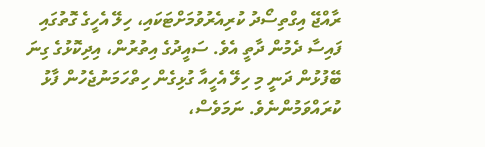ރާއްޖޭ އިގްތިސޯދު ކުރިއެރުވުމަށްޓަކައި، ހިލޭ އެހީގެ ގޮތުގައި ފައިސާ ދެމުން ދާތީ އެވެ. ސައީދުގެ އިތުރުން، އިދިކޮޅުގެ ގިނަ ބޭފުޅުން ދަނީ މި ހިލޭ އެހީއާ ގުޅިގެން ހިތްހަމަނުޖެހުން ފާޅު ކުރައްވަމުންނެވެ. ނަމަވެސް،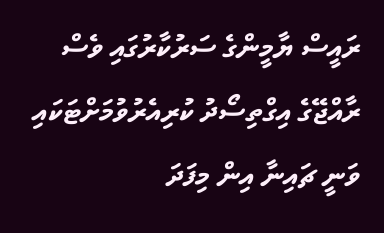ރައީސް ޔާމީންގެ ސަރުކާރުގައި ވެސް ރާއްޖޭގެ އިގްތިސޯދު ކުރިއެރުވުމަށްޓަކައި ވަނީ ޗައިނާ އިން މިފަދަ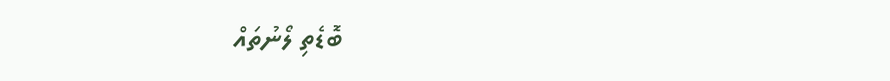ބޮޑެތި ލޯނުތައް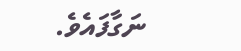ނަގާފައެވެ.